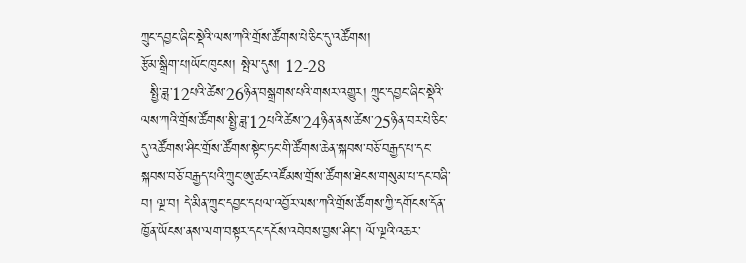ཀྲུང་དབྱང་ཞིང་སྡེའི་ལས་ཀའི་གྲོས་ཚོགས་པེ་ཅིང་དུ་འཚོགས།
རྩོམ་སྒྲིག་པ།ཡོང་ཁུངས། སྤེལ་དུས། 12-28
  སྤྱི་ཟླ་12པའི་ཚེས་26ཉིན་བསྒྲགས་པའི་གསར་འགྱུར། ཀྲུང་དབྱང་ཞིང་སྡེའི་ལས་ཀའི་གྲོས་ཚོགས་སྤྱི་ཟླ་12པའི་ཚེས་24ཉིན་ནས་ཚེས་25ཉིན་བར་པེ་ཅིང་དུ་འཚོགས་ཤིང་གྲོས་ཚོགས་སྟེང་ཏང་གི་ཚོགས་ཆེན་སྐབས་བཅོ་བརྒྱད་པ་དང་སྐབས་བཅོ་བརྒྱད་པའི་ཀྲུང་ཨུ་ཚང་འཛོམས་གྲོས་ཚོགས་ཐེངས་གསུམ་པ་དང་བཞི་བ། ལྔ་བ། དེ་མིན་ཀྲུང་དབྱང་དཔལ་འབྱོར་ལས་ཀའི་གྲོས་ཚོགས་ཀྱི་དགོངས་དོན་ཁྱོན་ཡོངས་ནས་ལག་བསྟར་དང་དངོས་འབེབས་བྱས་ཤིང་། ལོ་ལྔའི་འཆར་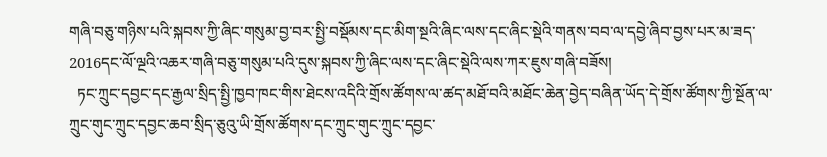གཞི་བཅུ་གཉིས་པའི་སྐབས་ཀྱི་ཞིང་གསུམ་བྱ་བར་སྤྱི་བསྡོམས་དང་མིག་སྔའི་ཞིང་ལས་དང་ཞིང་སྡེའི་གནས་བབ་ལ་དབྱེ་ཞིབ་བྱས་པར་མ་ཟད་2016དང་ལོ་ལྔའི་འཆར་གཞི་བཅུ་གསུམ་པའི་དུས་སྐབས་ཀྱི་ཞིང་ལས་དང་ཞིང་སྡེའི་ལས་ཀར་ཇུས་གཞི་བཟོས།
  ཏང་ཀྲུང་དབྱང་དང་རྒྱལ་སྲིད་སྤྱི་ཁྱབ་ཁང་གིས་ཐེངས་འདིའི་གྲོས་ཚོགས་ལ་ཚད་མཐོ་བའི་མཐོང་ཆེན་བྱེད་བཞིན་ཡོད་དེ་གྲོས་ཚོགས་ཀྱི་སྔོན་ལ་ཀྲུང་གུང་ཀྲུང་དབྱང་ཆབ་སྲིད་ཅུའུ་ཡི་གྲོས་ཚོགས་དང་ཀྲུང་གུང་ཀྲུང་དབྱང་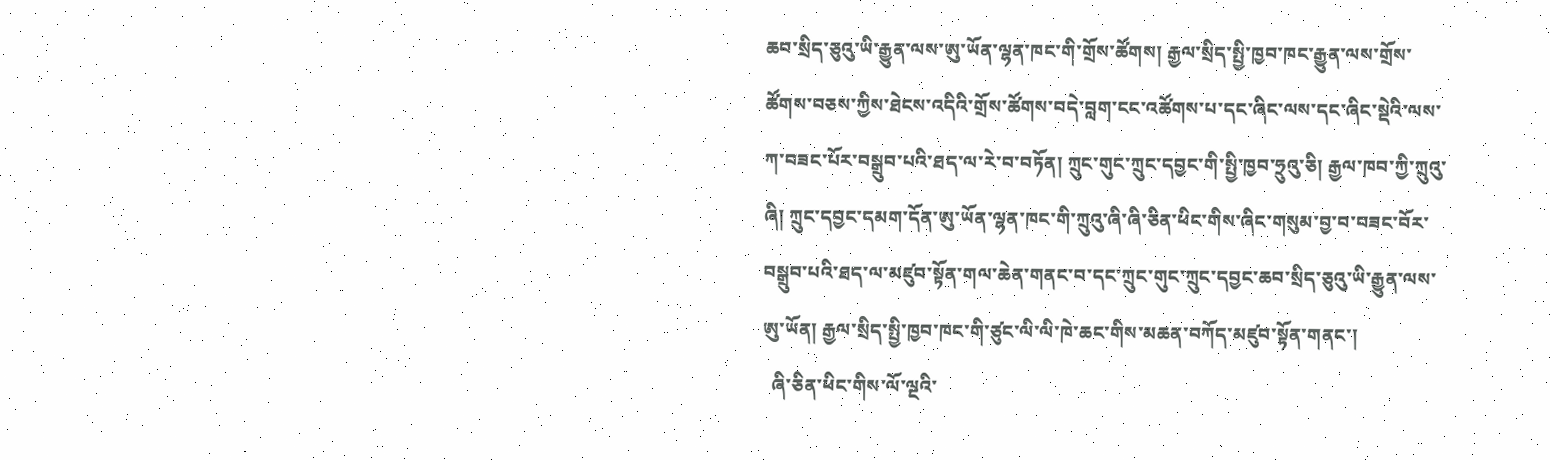ཆབ་སྲིད་ཅུའུ་ཡི་རྒྱུན་ལས་ཨུ་ཡོན་ལྷན་ཁང་གི་གྲོས་ཚོགས། རྒྱལ་སྲིད་སྤྱི་ཁྱབ་ཁང་རྒྱུན་ལས་གྲོས་ཚོགས་བཅས་ཀྱིས་ཐེངས་འདིའི་གྲོས་ཚོགས་བདེ་བླག་ངང་འཚོགས་པ་དང་ཞིང་ལས་དང་ཞིང་སྡེའི་ལས་ཀ་བཟང་པོར་བསྒྲུབ་པའི་ཐད་ལ་རེ་བ་བཏོན། ཀྲུང་གུང་ཀྲུང་དབྱང་གི་སྤྱི་ཁྱབ་ཧྲུའུ་ཅི། རྒྱལ་ཁབ་ཀྱི་ཀྲུའུ་ཞི། ཀྲུང་དབྱང་དམག་དོན་ཨུ་ཡོན་ལྷན་ཁང་གི་ཀྲུའུ་ཞི་ཞི་ཅིན་ཕིང་གིས་ཞིང་གསུམ་བྱ་བ་བཟང་བོར་བསྒྲུབ་པའི་ཐད་ལ་མཛུབ་སྟོན་གལ་ཆེན་གནང་བ་དང་ཀྲུང་གུང་ཀྲུང་དབྱང་ཆབ་སྲིད་ཅུའུ་ཡི་རྒྱུན་ལས་ཨུ་ཡོན། རྒྱལ་སྲིད་སྤྱི་ཁྱབ་ཁང་གི་ཙུང་ལི་ལི་ཁེ་ཆང་གིས་མཆན་བཀོད་མཛུབ་སྟོན་གནང་།
  ཞི་ཅིན་ཕིང་གིས་ལོ་ལྔའི་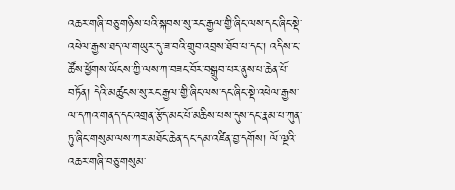འཆར་གཞི་བཅུ་གཉིས་པའི་སྐབས་སུ་རང་རྒྱལ་གྱི་ཞིང་ལས་དང་ཞིང་སྡེ་འཕེལ་རྒྱས་ཐད་ལ་གཡུར་དུ་ཟ་བའི་གྲུབ་འབྲས་ཐོབ་པ་དང་། འདིས་ང་ཚོས་ཕྱོགས་ཡོངས་ཀྱི་ལས་ཀ་བཟང་བོར་བསྒྲུབ་པར་ནུས་པ་ཆེན་པོ་བཏོན། དེའི་མཚུངས་སུ་རང་རྒྱལ་གྱི་ཞིང་ལས་དང་ཞིང་སྡེ་འཕེལ་རྒྱས་ལ་དཀའ་གནད་དང་འགྲན་རྩོད་མང་པོ་མཆིས་པས་དུས་དང་རྣམ་པ་ཀུན་ཏུ་ཞིང་གསུམ་ལས་ཀར་མཐོང་ཆེན་དང་དམ་འཛིན་བྱ་དགོས། ལོ་ལྔའི་འཆར་གཞི་བཅུ་གསུམ་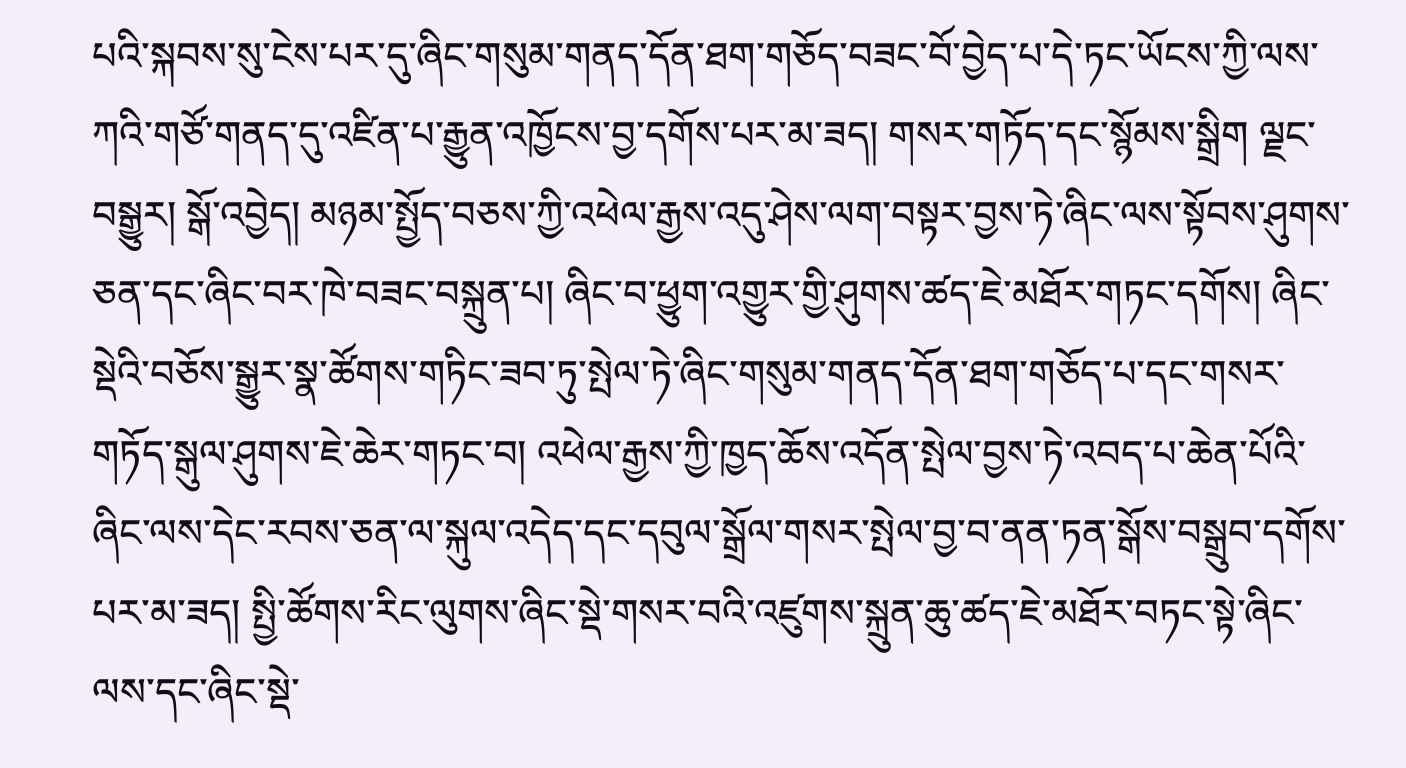པའི་སྐབས་སུ་ངེས་པར་དུ་ཞིང་གསུམ་གནད་དོན་ཐག་གཅོད་བཟང་བོ་བྱེད་པ་དེ་ཏང་ཡོངས་ཀྱི་ལས་ཀའི་གཙོ་གནད་དུ་འཛིན་པ་རྒྱུན་འཁྱོངས་བྱ་དགོས་པར་མ་ཟད། གསར་གཏོད་དང་སྙོམས་སྒྲིག ལྗང་བསྒྱུར། སྒོ་འབྱེད། མཉམ་སྤྱོད་བཅས་ཀྱི་འཕེལ་རྒྱས་འདུ་ཤེས་ལག་བསྟར་བྱས་ཏེ་ཞིང་ལས་སྟོབས་ཤུགས་ཅན་དང་ཞིང་བར་ཁེ་བཟང་བསྐྲུན་པ། ཞིང་བ་ཕྱུག་འགྱུར་གྱི་ཤུགས་ཚད་ཇེ་མཐོར་གཏང་དགོས། ཞིང་སྡེའི་བཅོས་སྒྱུར་སྣ་ཚོགས་གཏིང་ཟབ་ཏུ་སྤེལ་ཏེ་ཞིང་གསུམ་གནད་དོན་ཐག་གཅོད་པ་དང་གསར་གཏོད་སྒུལ་ཤུགས་ཇེ་ཆེར་གཏང་བ། འཕེལ་རྒྱས་ཀྱི་ཁྱད་ཆོས་འདོན་སྤེལ་བྱས་ཏེ་འབད་པ་ཆེན་པོའི་ཞིང་ལས་དེང་རབས་ཅན་ལ་སྐུལ་འདེད་དང་དབུལ་སྒྲོལ་གསར་སྤེལ་བྱ་བ་ནན་ཏན་སྒོས་བསྒྲུབ་དགོས་པར་མ་ཟད། སྤྱི་ཚོགས་རིང་ལུགས་ཞིང་སྡེ་གསར་བའི་འཛུགས་སྐྲུན་ཆུ་ཚད་ཇེ་མཐོར་བཏང་སྟེ་ཞིང་ལས་དང་ཞིང་སྡེ་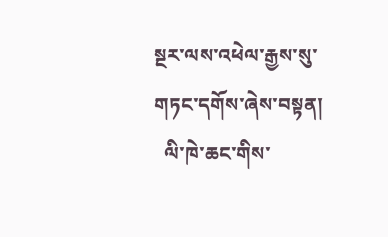སྔར་ལས་འཕེལ་རྒྱས་སུ་གཏང་དགོས་ཞེས་བསྟན།
  ལི་ཁེ་ཆང་གིས་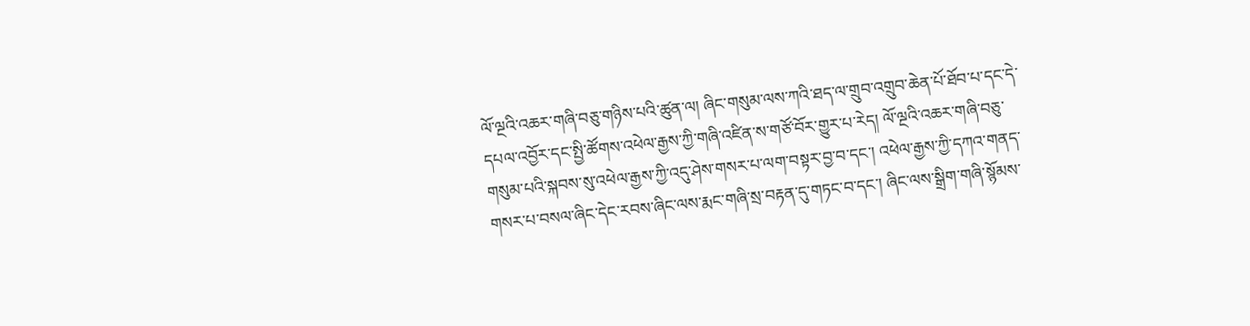ལོ་ལྔའི་འཆར་གཞི་བཅུ་གཉིས་པའི་ཚུན་ལ། ཞིང་གསུམ་ལས་ཀའི་ཐད་ལ་གྲུབ་འགྲུབ་ཆེན་པོ་ཐོབ་པ་དང་དེ་དཔལ་འབྱོར་དང་སྤྱི་ཚོགས་འཕེལ་རྒྱས་ཀྱི་གཞི་འཛིན་ས་གཙོ་བོར་གྱུར་པ་རེད། ལོ་ལྔའི་འཆར་གཞི་བཅུ་གསུམ་པའི་སྐབས་སུ་འཕེལ་རྒྱས་ཀྱི་འདུ་ཤེས་གསར་པ་ལག་བསྟར་བྱ་བ་དང་། འཕེལ་རྒྱས་ཀྱི་དཀའ་གནད་གསར་པ་བསལ་ཞིང་དེང་རབས་ཞིང་ལས་རྨང་གཞི་སྲ་བརྟན་དུ་གཏང་བ་དང་། ཞིང་ལས་སྒྲིག་གཞི་སྙོམས་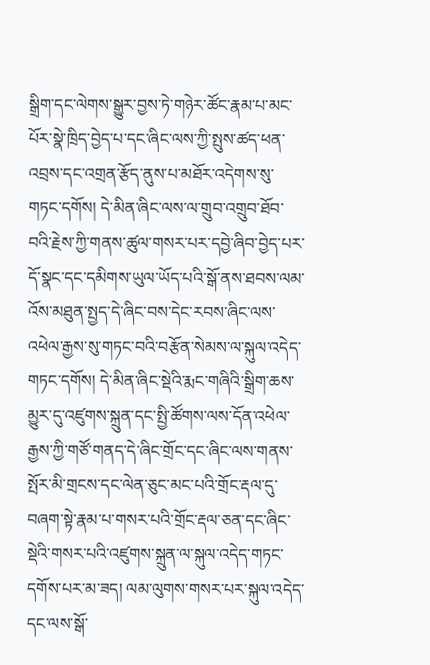སྒྲིག་དང་ལེགས་སྒྱུར་བྱས་ཏེ་གཉེར་ཚོང་རྣམ་པ་མང་པོར་སྣེ་ཁྲིད་བྱེད་པ་དང་ཞིང་ལས་ཀྱི་སྤུས་ཚད་ཕན་འབྲས་དང་འགྲན་རྩོད་ནུས་པ་མཐོར་འདེགས་སུ་གཏང་དགོས། དེ་མིན་ཞིང་ལས་ལ་གྲུབ་འགྲུབ་ཐོབ་བའི་རྗེས་ཀྱི་གནས་ཚུལ་གསར་པར་དབྱེ་ཞིབ་བྱེད་པར་དོ་སྣང་དང་དམིགས་ཡུལ་ཡོད་པའི་སྒོ་ནས་ཐབས་ལམ་འོས་མཐུན་སྤྱད་དེ་ཞིང་བས་དེང་རབས་ཞིང་ལས་འཕེལ་རྒྱས་སུ་གཏང་བའི་བརྩོན་སེམས་ལ་སྐུལ་འདེད་གཏང་དགོས། དེ་མིན་ཞིང་སྡེའི་རྨང་གཞིའི་སྒྲིག་ཆས་མྱུར་དུ་འཛུགས་སྐྲུན་དང་སྤྱི་ཚོགས་ལས་དོན་འཕེལ་རྒྱས་ཀྱི་གཙོ་གནད་དེ་ཞིང་གྲོང་དང་ཞིང་ལས་གནས་སྤོར་མི་གྲངས་དང་ལེན་ཅུང་མང་པའི་གྲོང་རྡལ་དུ་བཞག་སྟེ་རྣམ་པ་གསར་པའི་གྲོང་རྡལ་ཅན་དང་ཞིང་སྡེའི་གསར་པའི་འཛུགས་སྐྲུན་ལ་སྐུལ་འདེད་གཏང་དགོས་པར་མ་ཟད། ལམ་ལུགས་གསར་པར་སྐུལ་འདེད་དང་ལས་སྒོ་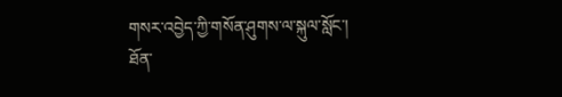གསར་འབྱེད་ཀྱི་གསོན་ཤུགས་ལ་སྐུལ་སློང་། ཐོན་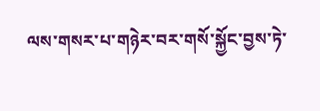ལས་གསར་པ་གཉེར་བར་གསོ་སྐྱོང་བྱས་ཏེ་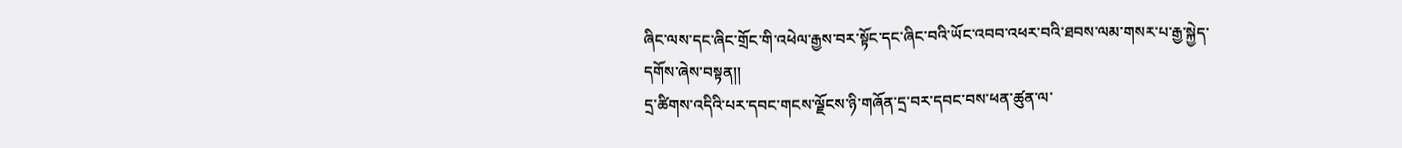ཞིང་ལས་དང་ཞིང་གྲོང་གི་འཕེལ་རྒྱས་བར་སྟོང་དང་ཞིང་བའི་ཡོང་འབབ་འཕར་བའི་ཐབས་ལམ་གསར་པ་རྒྱ་སྐྱེད་དགོས་ཞེས་བསྟན།།
དྲ་ཚིགས་འདིའི་པར་དབང་གངས་ལྗོངས་ཉི་གཞོན་དྲ་བར་དབང་བས་ཕན་ཚུན་ལ་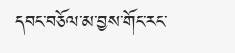དབང་བཅོལ་མ་བྱས་གོང་རང་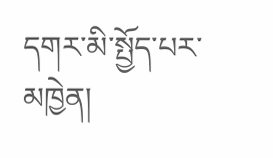དགར་མི་སྤྱོད་པར་མཁྱེན།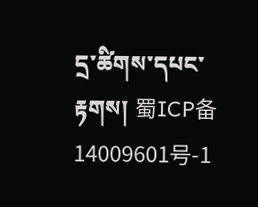དྲ་ཚིགས་དཔང་རྟགས། 蜀ICP备14009601号-1